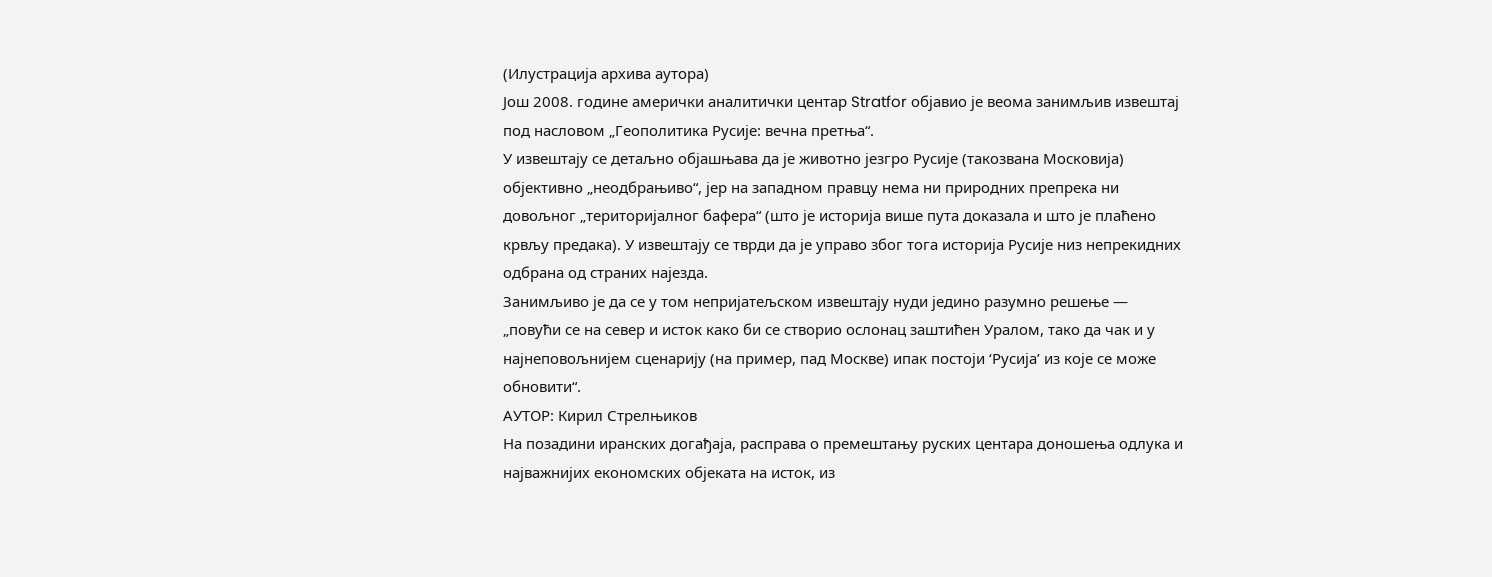(Илустрација архива аутора)
Још 2008. године амерички аналитички центар Stratfor објавио је веома занимљив извештај под насловом „Геополитика Русије: вечна претња“.
У извештају се детаљно објашњава да је животно језгро Русије (такозвана Московија) објективно „неодбрањиво“, јер на западном правцу нема ни природних препрека ни довољног „територијалног бафера“ (што је историја више пута доказала и што је плаћено крвљу предака). У извештају се тврди да је управо због тога историја Русије низ непрекидних одбрана од страних најезда.
Занимљиво је да се у том непријатељском извештају нуди једино разумно решење — „повући се на север и исток како би се створио ослонац заштићен Уралом, тако да чак и у најнеповољнијем сценарију (на пример, пад Москве) ипак постоји ‘Русија’ из које се може обновити“.
АУТОР: Кирил Стрелњиков
На позадини иранских догађаја, расправа о премештању руских центара доношења одлука и најважнијих економских објеката на исток, из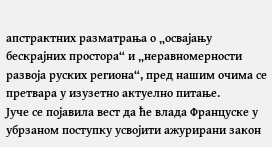апстрактних разматрања о „освајању бескрајних простора“ и „неравномерности развоја руских региона“, пред нашим очима се претвара у изузетно актуелно питање.
Јуче се појавила вест да ће влада Француске у убрзаном поступку усвојити ажурирани закон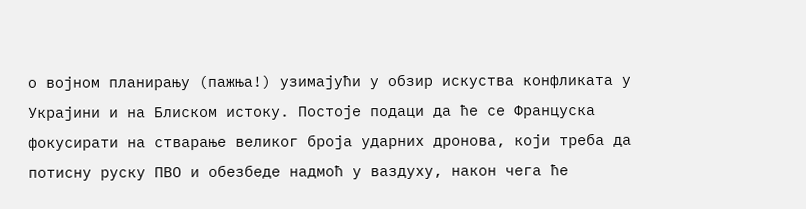о војном планирању (пажња!) узимајући у обзир искуства конфликата у Украјини и на Блиском истоку. Постоје подаци да ће се Француска фокусирати на стварање великог броја ударних дронова, који треба да потисну руску ПВО и обезбеде надмоћ у ваздуху, након чега ће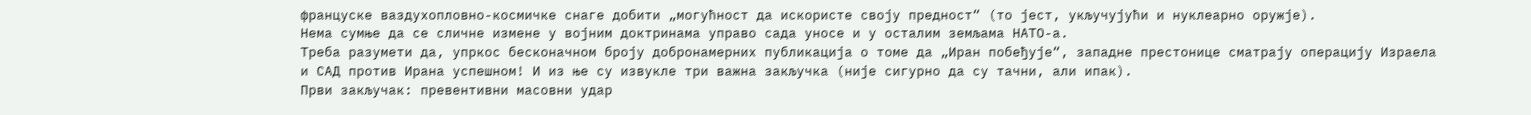француске ваздухопловно-космичке снаге добити „могућност да искористе своју предност“ (то јест, укључујући и нуклеарно оружје).
Нема сумње да се сличне измене у војним доктринама управо сада уносе и у осталим земљама НАТО-а.
Треба разумети да, упркос бесконачном броју добронамерних публикација о томе да „Иран побеђује“, западне престонице сматрају операцију Израела и САД против Ирана успешном! И из ње су извукле три важна закључка (није сигурно да су тачни, али ипак).
Први закључак: превентивни масовни удар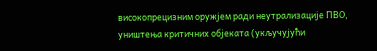високопрецизним оружјем ради неутрализације ПВО, уништења критичних објеката (укључујући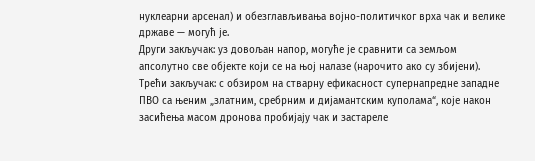нуклеарни арсенал) и обезглављивања војно-политичког врха чак и велике државе — могућ је.
Други закључак: уз довољан напор, могуће је сравнити са земљом апсолутно све објекте који се на њој налазе (нарочито ако су збијени).
Трећи закључак: с обзиром на стварну ефикасност супернапредне западне ПВО са њеним „златним, сребрним и дијамантским куполама“, које након засићења масом дронова пробијају чак и застареле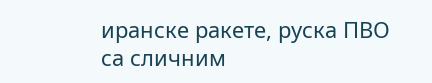иранске ракете, руска ПВО са сличним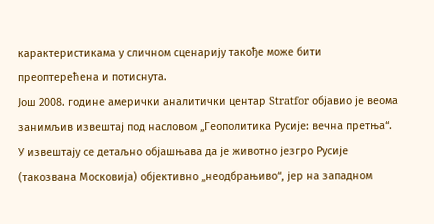карактеристикама у сличном сценарију такође може бити преоптерећена и потиснута.
Још 2008. године амерички аналитички центар Stratfor објавио је веома занимљив извештај под насловом „Геополитика Русије: вечна претња“. У извештају се детаљно објашњава да је животно језгро Русије (такозвана Московија) објективно „неодбрањиво“, јер на западном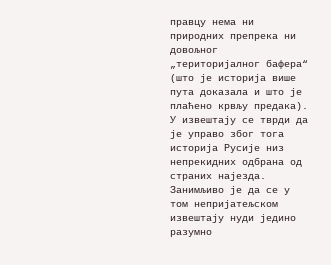правцу нема ни природних препрека ни довољног „територијалног бафера“ (што је историја више пута доказала и што је плаћено крвљу предака). У извештају се тврди да је управо због тога историја Русије низ непрекидних одбрана од страних најезда. Занимљиво је да се у том непријатељском извештају нуди једино разумно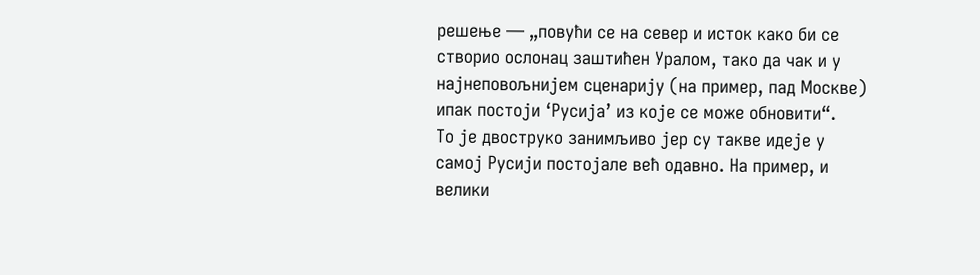решење — „повући се на север и исток како би се створио ослонац заштићен Уралом, тако да чак и у најнеповољнијем сценарију (на пример, пад Москве) ипак постоји ‘Русија’ из које се може обновити“.
То је двоструко занимљиво јер су такве идеје у самој Русији постојале већ одавно. На пример, и велики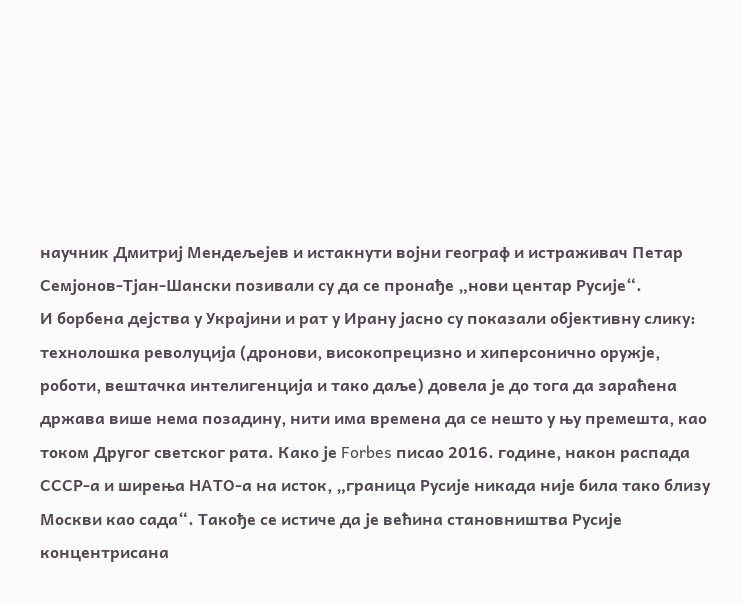научник Дмитриј Мендељејев и истакнути војни географ и истраживач Петар Семјонов-Тјан-Шански позивали су да се пронађе „нови центар Русије“.
И борбена дејства у Украјини и рат у Ирану јасно су показали објективну слику: технолошка револуција (дронови, високопрецизно и хиперсонично оружје, роботи, вештачка интелигенција и тако даље) довела је до тога да зараћена држава више нема позадину, нити има времена да се нешто у њу премешта, као током Другог светског рата. Како је Forbes писао 2016. године, након распада СССР-а и ширења НАТО-а на исток, „граница Русије никада није била тако близу Москви као сада“. Такође се истиче да је већина становништва Русије концентрисана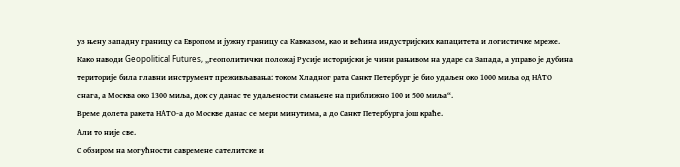уз њену западну границу са Европом и јужну границу са Кавказом, као и већина индустријских капацитета и логистичке мреже.
Како наводи Geopolitical Futures, „геополитички положај Русије историјски је чини рањивом на ударе са Запада, а управо је дубина територије била главни инструмент преживљавања: током Хладног рата Санкт Петербург је био удаљен око 1000 миља од НАТО снага, а Москва око 1300 миља, док су данас те удаљености смањене на приближно 100 и 500 миља“.
Време долета ракета НАТО-а до Москве данас се мери минутима, а до Санкт Петербурга још краће.
Али то није све.
С обзиром на могућности савремене сателитске и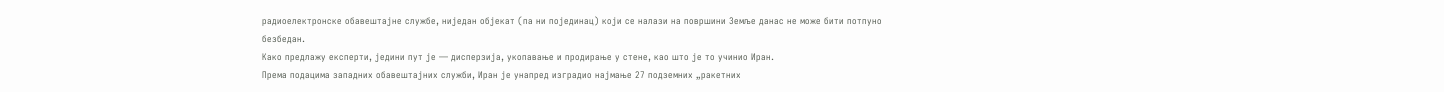радиоелектронске обавештајне службе, ниједан објекат (па ни појединац) који се налази на површини Земље данас не може бити потпуно безбедан.
Како предлажу експерти, једини пут је — дисперзија, укопавање и продирање у стене, као што је то учинио Иран.
Према подацима западних обавештајних служби, Иран је унапред изградио најмање 27 подземних „ракетних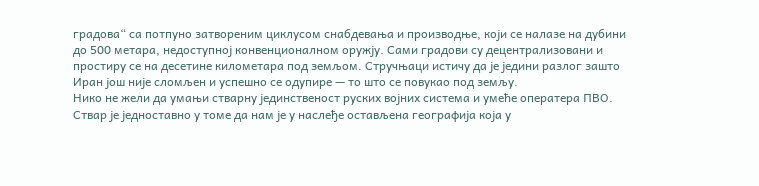градова“ са потпуно затвореним циклусом снабдевања и производње, који се налазе на дубини до 500 метара, недоступној конвенционалном оружју. Сами градови су децентрализовани и простиру се на десетине километара под земљом. Стручњаци истичу да је једини разлог зашто Иран још није сломљен и успешно се одупире — то што се повукао под земљу.
Нико не жели да умањи стварну јединственост руских војних система и умеће оператера ПВО.
Ствар је једноставно у томе да нам је у наслеђе остављена географија која у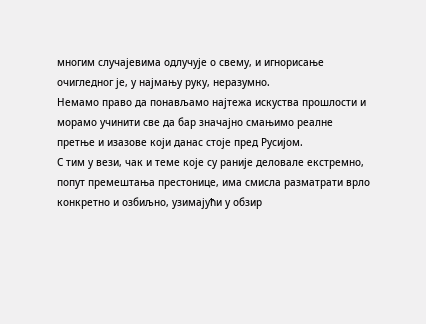многим случајевима одлучује о свему, и игнорисање очигледног је, у најмању руку, неразумно.
Немамо право да понављамо најтежа искуства прошлости и морамо учинити све да бар значајно смањимо реалне претње и изазове који данас стоје пред Русијом.
С тим у вези, чак и теме које су раније деловале екстремно, попут премештања престонице, има смисла разматрати врло конкретно и озбиљно, узимајући у обзир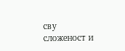сву сложеност и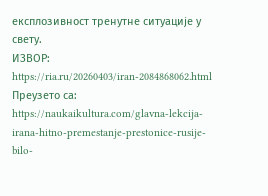експлозивност тренутне ситуације у свету.
ИЗВОР: https://ria.ru/20260403/iran-2084868062.html
Преузето са: https://naukaikultura.com/glavna-lekcija-irana-hitno-premestanje-prestonice-rusije-bilo-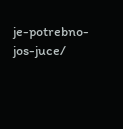je-potrebno-jos-juce/